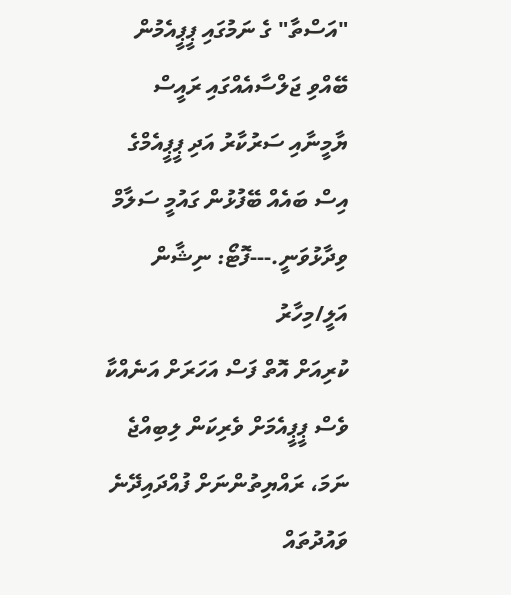"އަސްތާ" ގެ ނަމުގައި ޕީޕީއެމުން ބޭއްވި ޖަލްސާއެއްގައި ރައީސް ޔާމީނާއި ސަރުކާރު އަދި ޕީޕީއެމްގެ އިސް ބައެއް ބޭފުޅުން ގައުމީ ސަލާމް ވިދާޅުވަނީ.---ފޮޓޯ: ނިޝާން އަލީ/މިހާރު
ކުރިއަށް އޮތް ފަސް އަހަރަށް އަނެއްކާ ވެސް ޕީޕީއެމަށް ވެރިކަން ލިބިއްޖެ ނަމަ، ރައްޔިތުންނަށް ފުއްދައިދޭނެ ވައުދުތައް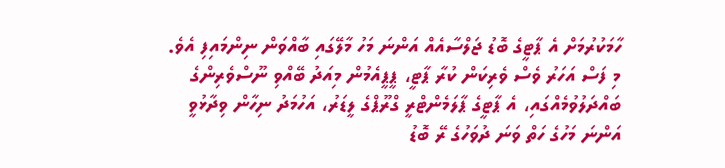ހާމަކުރުމަށް އެ ޕާޓީގެ ބޮޑު ޖަލްސާއެއް އަންނަ މަހު މާލޭގައި ބާއްވަން ނިންމައިފި އެވެ.
މި ފަސް އަހަރު ވެސް ވެރިކަން ކުރާ ޕާޓީ، ޕީޕީއެމުން މިއަދު ބޭއްވި ނޫސްވެރިންގެ ބައްދަލުވުމެއްގައި، އެ ޕާޓީގެ ޕާލަމެންޓްރީ ގްރޫޕްގެ ލީޑަރު، އަހުމަދު ނިހާން ވިދާޅުވީ އަންނަ މަހުގެ ހަތް ވަނަ ދުވަހުގެ ރޭ ބޮޑު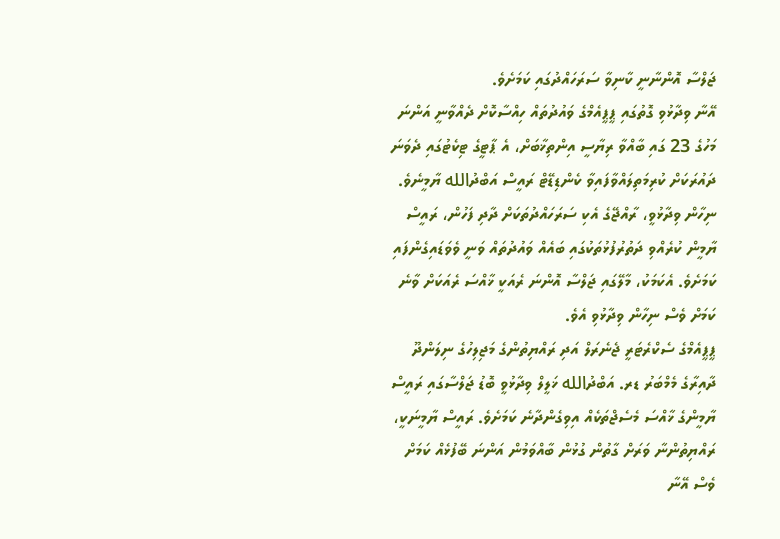ޖަލްސާ އޮންނާނީ ކާނިވާ ސަރަހައްދުގައި ކަމަށެވެ.
އޭނާ ވިދާޅުވި ގޮތުގައި ޕީޕީއެމްގެ ވައުދުތައް ހިއްސާކޮށް ދެއްވާނީ އަންނަ މަހުގެ 23 ގައި ބާއްވާ ރިޔާސީ އިންތިޚާބަށް، އެ ޕާޓީގެ ޓިކެޓުގައި ދެވަނަ ދައުރަކަށް ކުރިމަތިލައްވާފައިވާ ކެންޑިޑޭޓް ރައީސް އަބްދުالله ޔާމީނެވެ.
ނިހާން ވިދާޅުވީ، ރާއްޖޭގެ އެކި ސަރަހައްދުތަކަށް ދާދި ފަހުން، ރައީސް ޔާމީން ކުރެއްވި ދަތުރުފުޅުތަކުގައި ބައެއް ވައުދުތައް ވަނީ ވެވަޑައިގެންފައި ކަމަށެވެ. އެކަމަކު، މާލޭގައި ޖަލްސާ އޮންނަ ރެއަކީ ޚާއްސަ ރެއަކަށް ވާނެ ކަމަށް ވެސް ނިހާން ވިދާޅުވި އެވެ.
ޕީޕީއެމްގެ ސެކްރެޓަރީ ޖެނެރަލް އަދި ރައްޔިތުންގެ މަޖިލިހުގެ ނިލަންދޫ ދާއިރާގެ މެމްބަރު ޑރ. އަބްދުالله ޚަލީލް ވިދާޅުވީ ބޮޑު ޖަލްސާގައި ރައީސް ޔާމީންގެ ޚާއްސަ މެސެޖްތަކެއް އިވިގެންދާނެ ކަމަށެވެ. ރައީސް ޔާމީނަކީ، ރައްޔިތުންނާ ވަރަށް ގާތުން ގުޅުން ބާއްވަމުން އަންނަ ބޭފުޅެއް ކަމަށް ވެސް އޭނާ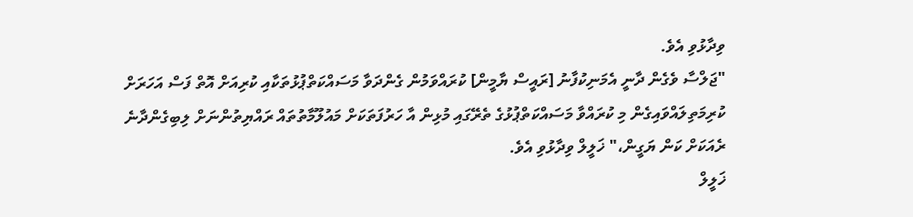ވިދާޅުވި އެވެ.
"ޖަލްސާ ވެގެން ދާނީ އެމަނިކުފާނު [ރައީސް ޔާމީން] ކުރައްވަމުން ގެންދަވާ މަސައްކަތްޕުޅުތަކާއި ކުރިއަށް އޮތް ފަސް އަހަރަށް ކުރިމަތިލައްވައިގެން މި ކުރައްވާ މަސައްކަތްޕުޅުގެ ތެރޭގައި މުޅިން އާ ހަރުފަތަކަށް މައުލޫމާތުތައް ރައްޔިތުންނަށް ލިބިގެންދާނެ ރެއަކަށް ކަން ޔަގީން،" ޚަލީލް ވިދާޅުވި އެވެ.
ޚަލީލް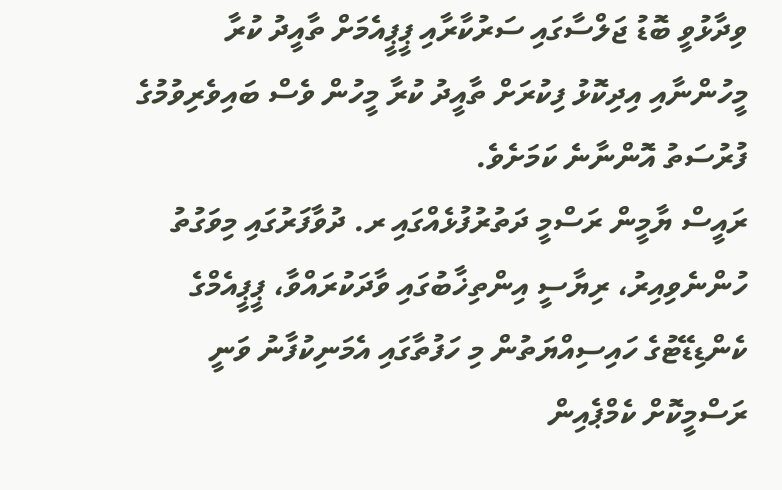ވިދާޅުވީ ބޮޑު ޖަލްސާގައި ސަރުކާރާއި ޕީޕީއެމަށް ތާއީދު ކުރާ މީހުންނާއި އިދިކޮޅު ފިކުރަށް ތާއީދު ކުރާ މީހުން ވެސް ބައިވެރިވުމުގެ ފުރުސަތު އޮންނާނެ ކަމަށެވެ.
ރައީސް ޔާމީން ރަސްމީ ދަތުރުފުޅެއްގައި ރ. ދުވާފަރުގައި މިވަގުތު ހުންނެވިއިރު، ރިޔާސީ އިންތިޚާބުގައި ވާދަކުރައްވާ، ޕީޕީއެމްގެ ކެންޑިޑޭޓުގެ ހައިސިއްޔަތުން މި ހަފުތާގައި އެމަނިކުފާނު ވަނީ ރަސްމީކޮށް ކެމްޕެއިން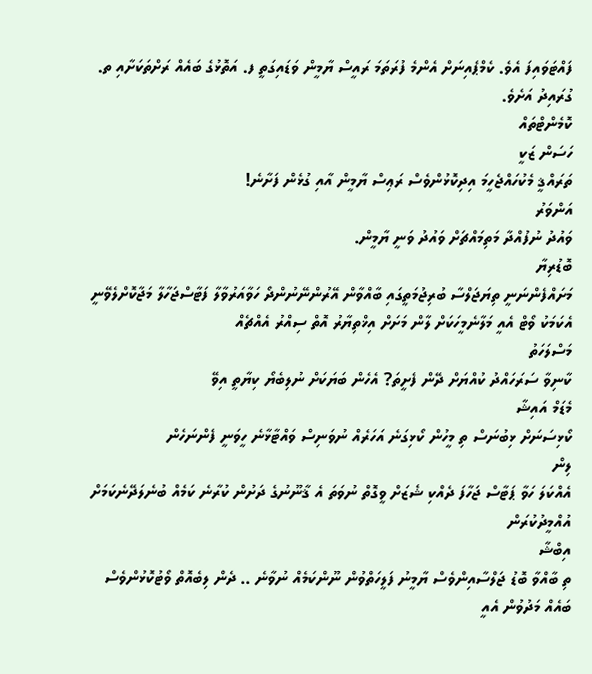ފައްޓަވައިފަ އެވެ. ކެމްޕެއިނަށް އެންމެ ފުރަތަމަ ރައީސް ޔާމީން ވަޑައިގަތީ ފ. އަތޮޅުގެ ބައެއް ރަށްތަކަށާއި ތ. ގުރައިދު އަށެވެ.
ކޮމެންޓްތައް
ހަސަން ޒަކީ
ތަރައްޤީ މެކުހައްޖެހީމަ އިދިކޮޅުންވެސް ރަޢިސް ޔާމީން އާއި ގުޅެން ފަށާނެ!
އަންވަރު
ވައުދު ނުފުއްދާ މަތިމައްޗަށް ވައުދު ވަނީ ޔާމީން.
ބޮޑުރިޔާ
މަށައްފެންނަނީ ތިޔަޖަލްސާ ބުރިޖުމަތީގައި ބާއްވާން އޭރުންނޭނުންދޯ ހަވާއަރުވާލާ ފަޓާސްޖަހާލާ މަޖާކޮށްލެވޭނީ އެކަމަކު ވޯޓް އެއީ މަލާނެމީހަކަށް ލާން މަށަށް އިޚްތިޔާރު އޮތް ސިއްރު އެއްޗެއް
މަސްލަހަތު
ކާނިވާ ސަރަހައްދު ކުއްޔަށް ދޭން ފެށީތަ? އެހެން ބަޔަކަށް ނުލިބެޔޯ ކިޔާތީ އިވޭ
މެޑަމް އައިޝާ
ކޯޅިސަނަށް ޅިބުނަސް ތި މީހުން ކޯޅިގަނެ އަހަރެއް ނުވަނިސް ވައްޓާޅާނެ ހީވަނީ ފެންނަހެން
ލިން
އެއްކަލަ ހަވާ ޕަޓާސް ޖަހާފަ ދެއްކި ޝެޒަށް ވީގޮތް ނުވަތަ އެ ޤާނޫނުގެ ދަށުން ކުރާނެ ކަމެއް ބުނެލަދޭނެކަމަށް އުއްމީދުކުރަން
އިބްޝާ
ތި ބާއްވާ ބޮޑު ޖަލްސާއިންވެސް ޔާމީނު ފަލީހަތްވުން ނޫންކަމެއް ނުވާނެ .. ދެން ލިބެއޮތް ވޯޓުކޮޅުންވެސް ބައެއް މަދުވުން އެއީ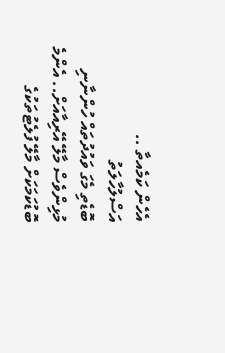އެހެން ކަމެއތާ ..
އަސްލުހާލަތު
ބޮޑެތި މެގަ ވައުދުތައް ހުންނާނި މުޅިންވެސް މާލޭ އޭރިއާއަށް.. އެންމެ ބޮޑުކަމަކަށް މާލޭ ފުލެޓުތަކުގެ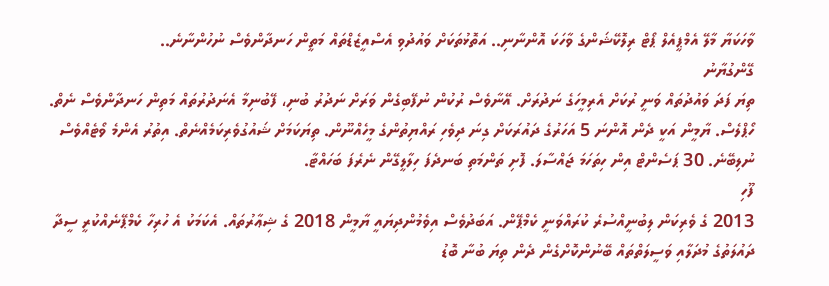ވާހަކަޔާ މާލޭ އެމްޕީއެލް ޕޯޓް ރިލޮކޭޝަންގެ ވާހަކަ އޮންނާނި.. އަތޮޅުތަކަށް ވައުދުވި އެސްއީޒެޑްތައް މަތީން ހަނދާންވެސް ނުހުންނާނެ..
ގޭންގުޔާނު
ތިޔަ ފަދަ ވައުދުތައް ވަނީ ރުކަށް އެރިމީހަގެ ނަދުރަށް. އޭނާވެސް ރުކުން ނުފޭބިގެން ވަރަށް ނަދުރު ބުނި، ފޭބުނިމާ އެނަދުރުތައް މަތިން ހަނދާންވެސް ނެތް. ހޯޕްލެސް. ޔާމީން އަކީ ދެން އޮންނަ 5 އަހަރުގެ ދައުރަކަށް ގިނަ ދިވެހި ރައްޔިތުންގެ މީހެއްނޫން. ތިޔަކަމަށް ޝައުގުވެރިކަމެއްނެތް. އިތުރު އެންމެ ވޯޓެއްވެސް ނުލިބޭނެ. 30 ޕަސެންޓް އިން ހިތަހަމަ ޖައްސާލަ. ފޮށި ތަންމަތި ބަނދެފަ ހިލާލީގޭން ނެރެފަ ބަހައްޓާ.
ފޫހި
2013 ގެ ވެރިކަން ލިބުނީއްސުރެ ކުރައްވަނީ ކެމްޕޭން. އަބަދުވެސް އިވެމުންދިޔައީ ޔާމީން 2018 ގެ ޝިޢާރުތައް. އެކަމަކު އެ ހުރިހާ ކެމްޕޭނެއްކުރީ ސީދާ ދައުލަތުގެ މުދަލާއި ވަސީލަތްތައް ބޭނުންކޮށްގެން ދެން ތިޔަ ބުނާ ބޮޑު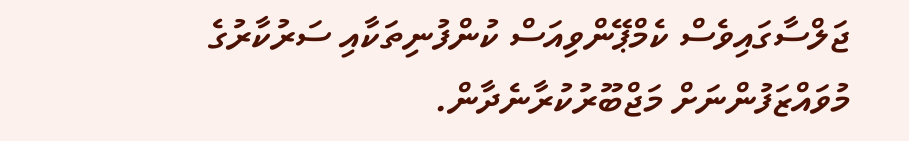ޖަލްސާގައިވެސް ކެމްޕޭންވިއަސް ކުންފުނިތަކާއި ސަރުކާރުގެ މުވައްޒަފުންނަށް މަޖްބޫރުކުރާނެދާން.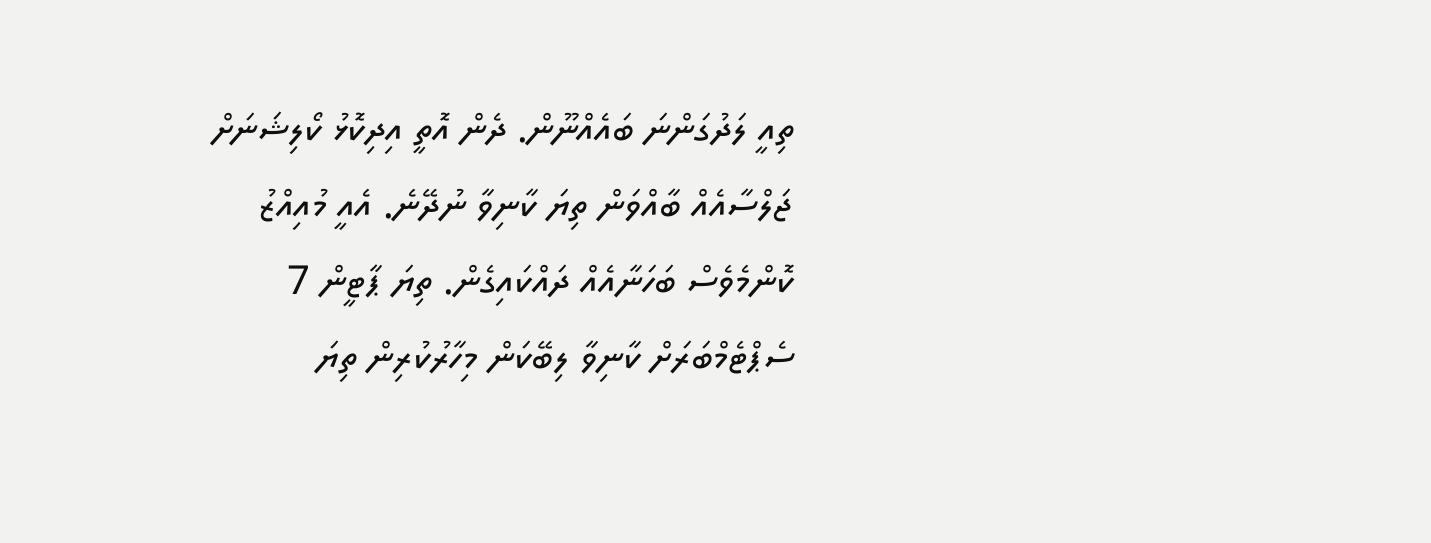ތިއީ ލަދުގަންނަ ބައެއްނޫން. ދެން އޮތީ އިދިކޮޅު ކޯލިޝަނަށް ޖަލްސާއެއް ބާއްވަން ތިޔަ ކާނިވާ ނުދޭނެ. އެއީ މުއިއްޒު ކޮންމެވެސް ބަހަނާއެއް ދައްކައިގެން. ތިޔަ ޕާޓީން 7 ސެޕްޓެމްބަރަށް ކާނިވާ ލިބޭކަން މިހާރުކުރިން ތިޔަ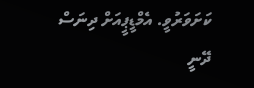ކަށަވަރުވީ. އެމްޑީޕީއަށް ދިނަސް ދޭނީ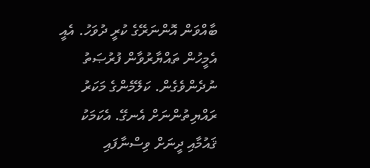ބާއްވަން އޮންނަރޭގެ ކުރީ ދުވަހު. އެއީ އެމީހުން ތައްޔާރުވާން ފުރުޞަތު ނުދެންވެގެން. ކަލޭމެންގެ މަކަރު ރައްޔިތުންނަށް އެނގޭ. އެކަމަކު ޤައުމާއި ދީނަށް ވިސްނާފައި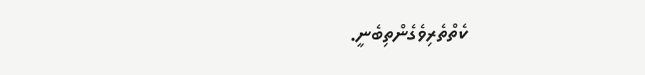ކެތްތެރިވެގެންތިބެނީ.